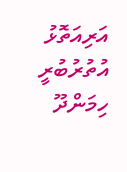އަރިއަތޮޅު އުތުރުބުރީ ހިމަންދޫ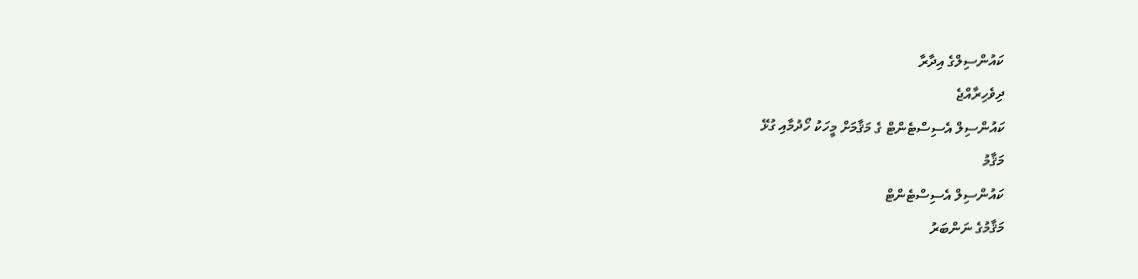ކައުންސިލްގެ އިދާރާ
ދިވެހިރާއްޖެ
ކައުންސިލް އެސިސްޓެންޓް ގެ މަޤާމަށް މީހަކު ހޯދުމާއި ގުޅޭ
މަޤާމު
ކައުންސިލް އެސިސްޓެންޓް
މަޤާމުގެ ނަންބަރު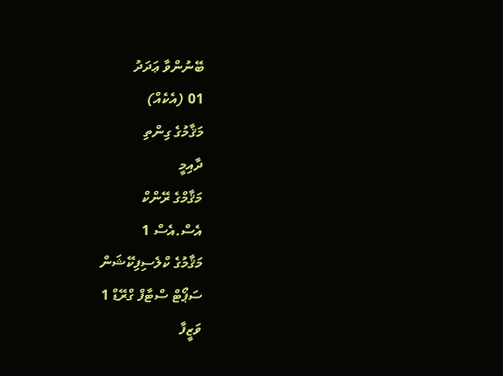ބޭނުންވާ ޢަދަދު
01 (އެކެއް)
މަޤާމުގެ ގިންތި
ދާއިމީ
މަޤާމްގެ ރޭންކް
އެސް.އެސް 1
މަޤާމުގެ ކްލެސިފިކޭޝަން
ސަޕޯޓް ސްޓާފް ގްރޭޑް 1
ވަޒީފާ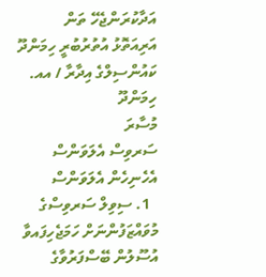އަދާކުރަންޖެހޭ ތަން
އަރިއަތޮޅު އުތުރުބުރީ ހިމަންދޫ ކައުންސިލްގެ އިދާރާ / އއ. ހިމަންދޫ
މުސާރަ
ސަރވިސް އެލަވަންސް
އެހެނިހެން އެލަވަންސް
  1. ސިވިލް ސަރވިސްގެ މުވައްޒަފުންނަށް ހަމަޖެހިފައވާ އުސޫލުން ބޭސްފަރުވާގެ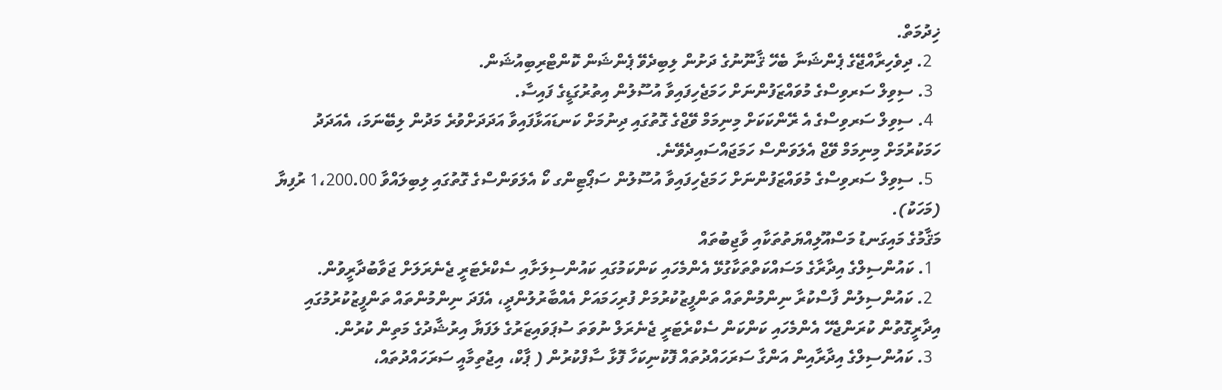ޚިދުމަތް.
  2. ދިވެހިރާއްޖޭގެ ޕެންޝަނާ ބެހޭ ޤާނޫނުގެ ދަށުން ލިބިދެވޭ ޕެންޝަން ކޮންޓްރިބިއުޝަން.
  3. ސިވިލް ސަރވިސްގެ މުވައްޒަފުންނަށް ހަމަޖެހިފައިވާ އުސޫލުން އިތުރުގަޑީގެ ފައިސާ.
  4. ސިވިލް ސަރވިސްގެ އެ ރޭންކަކަށް މިނިމަމް ވޭޖްގެ ގޮތުގައި ދިނުމަށް ކަނޑައަޅާފައިވާ އަދަދަށްވުރެ މަދުން ލިބޭނަމަ، އެއަދަދު ހަމަކުރުމަށް މިނިމަމް ވޭޖް އެލަވަންސް ހަމަޖައްސައިދެވޭނެ.
  5. ސިވިލް ސަރވިސްގެ މުވައްޒަފުންނަށް ހަމަޖެހިފައިވާ އުސޫލުން ސަޕޯޓިންގ ކޯ އެލަވަންސްގެ ގޮތުގައި ލިބިލައްވާ 1،200.00 ރުފިޔާ (މަހަކު).
މަޤާމުގެ މައިގަނޑު މަސްއޫލިއްޔަތުތަކާއި ވާޖިބުތައް
  1. ކައުންސިލްގެ އިދާރާގެ މަސައްކަތްތަކާގުޅޭ އެންމެހައި ކަންކަމުގައި ކައުންސިލަށާއި ސެކްރެޓަރީ ޖެނެރަލަށް ޖަވާބުދާރީވުން.
  2. ކައުންސިލުން ފާސްކުރާ ނިންމުންތައް ތަންފީޒުކުރުމަށް ފުރިހަމައަށް އެއްބާރުލުންދީ، އެފަދަ ނިންމުންތައް ތަންފީޒުކުރުމުގައި އިދާރީގޮތުން ކުރަންޖެހޭ އެންމެހައި ކަންކަން ސެކްރެޓަރީ ޖެނެރަލް ނުވަތަ ސުޕަވައިޒަރުގެ ލަފަޔާ އިރުޝާދުގެ މަތިން ކުރުން.
  3. ކައުންސިލްގެ އިދާރާއިން އަންގާ ސަރަހައްދުތައް ފޮކުނިކަހާ ފޮޅާ ސާފްކުރުން ( ޕާކް، އިޖުތިމާއީ ސަރަހައްދުތައް،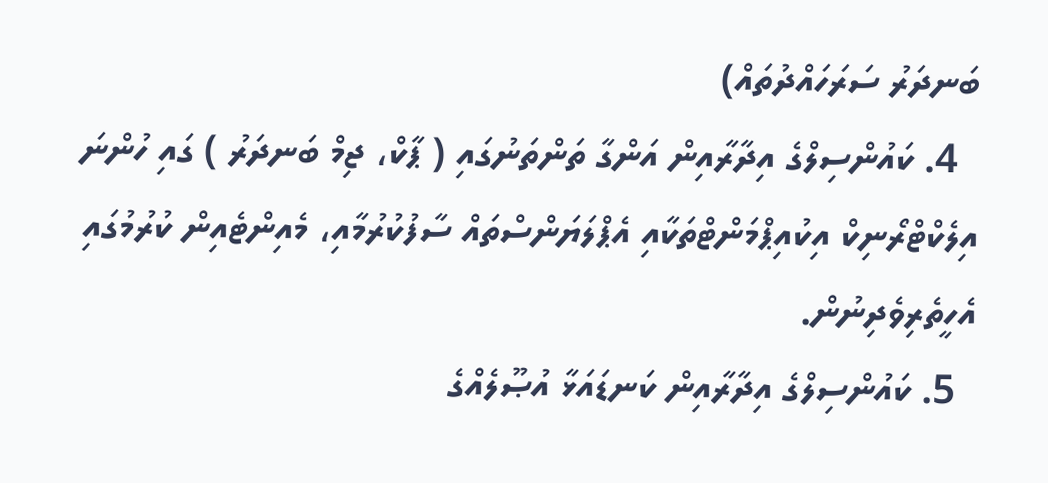ބަނދަރު ސަރަހައްދުތައް)
  4. ކައުންސިލްގެ އިދާރާއިން އަންގާ ތަންތަނުގައި ( ޕާކް، ޖިމް ބަނދަރު ) ގައި ހުންނަ އިލެކްޓްރޯނިކް އިކުއިޕްމަންޓްތަކާއި އެޕްލަޔަންސްތައް ސާފުކުރުމާއި، މެއިންޓެއިން ކުރުމުގައި އެހީތެރިވެދިނުން.
  5. ކައުންސިލްގެ އިދާރާއިން ކަނޑައަޅާ އުޞޫލެއްގެ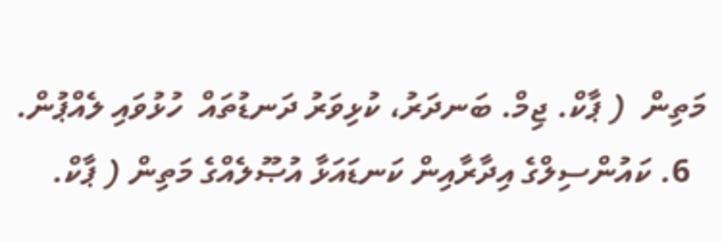މަތިން  ( ޕާކް. ޖިމް. ބަނދަރު، ކުޅިވަރު ދަނޑުތައް  ހުޅުވައި ލެއްޕުން.
  6. ކައުންސިލްގެ އިދާރާއިން ކަނޑައަޅާ އުޞޫލެއްގެ މަތިން ( ޕާކް.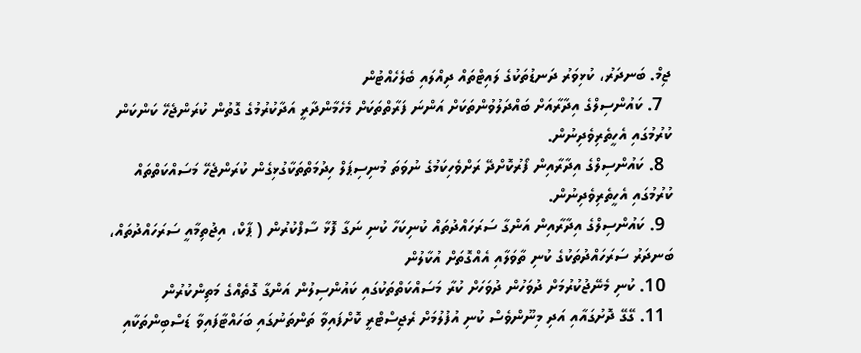ޖިމް. ބަނދަރު، ކުޅިވަރު ދަނޑުތަކުގެ ލައިޓްތައް ދިއްލައި ބެލެހެއްޓުން
  7. ކައުންސިލްގެ އިދާރާއަށް ބައްދަލުވުންތަކަށް އަންނަ ފަރާތްތަކަށް މެހެމާންދާރީ އަދާކުރުމުގެ ގޮތުން ކުރަންޖެހޭ ކަންކަން ކުރުމުގައި އެހީތެރިވެދިނުން.
  8. ކައުންސިލްގެ އިދާރާއިން ފޯރުކޮށްދޭ ރަށްވެހިކަމުގެ ނުވަތަ މުނިސިޕަލް ހިދުމަތްތަކާގުޅިގެން ކުރަންޖެހޭ މަސައްކަތްތައް ކުރުމުގައި އެހީތެރިވެދިނުން.
  9. ކައުންސިލްގެ އިދާރާއިން އަންގާ ސަރަހައްދުތައް ކުނިކަހާ ކުނި ނަގާ ފޮޅާ ސާފްކުރުން ( ޕާކް، އިޖުތިމާއީ ސަރަހައްދުތައް، ބަނދަރު ސަރަހައްދުތަކުގެ ކުނި ތާވަލާއި އެއްގޮތަށް އުކާލުން
  10. ކުނި މެނޭޖުކުރުމަށް ދުވަހުން ދުވަހަށް ކުރާ މަސައްކަތްތަކުގައި ކައުންސިލުން އަންގާ ގޮތެއްގެ މަތިންކުރުން
  11. ގޭގޭ ދޮށުގައާއި އަދި މިނޫންވެސް ކުނި އުފުލުމަށް ރެޖިސްޓްރީ ކޮށްފައިވާ ތަންތަނުގައި ބަހައްޓާފައިވާ ޑަސްބިންތަކާއި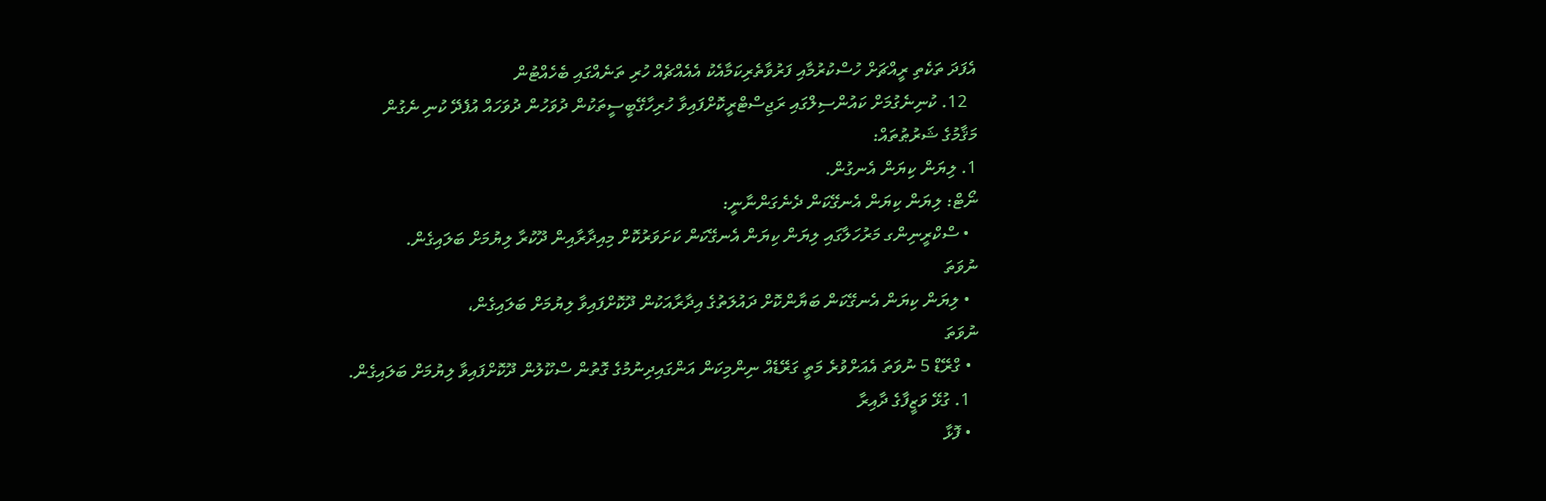އެފަދަ ތަކެތި ރީއްޗަށް ހުސްކުރުމާއި ފަރުވާތެރިކަމާއެކު އެއެއްޗެއް ހުރި ތަނެއްގައި ބެހެއްޓުން
  12. ކުނިނެގުމަށް ކައުންސިލްގައި ރަޖިސްޓްރީކޮށްފައިވާ ހުރިހާގޭބީސީތަކުން ދުވަހުން ދުވަހައް އުފެދޭ ކުނި ނެގުން
މަޤާމުގެ ޝަރުޠުތައް:
1. ލިޔަން ކިޔަން އެނގުން.
ނޯޓް: ލިޔަން ކިޔަން އެނގޭކަން ދެނެގަންނާނީ:
  • ސްކްރީނިންގ މަރުހަލާގައި ލިޔަން ކިޔަން އެނގޭކަން ކަށަވަރުކޮށް މިއިދާރާއިން ދޫކުރާ ލިޔުމަށް ބަލައިގެން.
ނުވަތަ
  • ލިޔަން ކިޔަން އެނގޭކަން ބަޔާންކޮށް ދައުލަތުގެ އިދާރާއަކުން ދޫކޮށްފައިވާ ލިޔުމަށް ބަލައިގެން،
ނުވަތަ
  • ގްރޭޑް 5 ނުވަތަ އެއަށްވުރެ މަތީ ގަރޭޑެއް ނިންމިކަން އަންގައިދިނުމުގެ ގޮތުން ސްކޫލުން ދޫކޮށްފައިވާ ލިޔުމަށް ބަލައިގެން.
  1. ގުޅޭ ވަޒީފާގެ ދާއިރާ
  • ފޮޅާ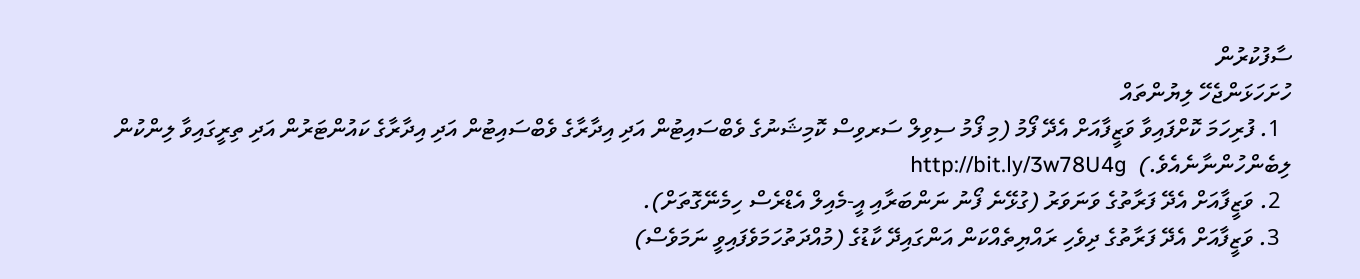ސާފުކުރުން
ހުށަހަޅަންޖެހޭ ލިޔުންތައް
  1. ފުރިހަމަ ކޮށްފައިވާ ވަޒީފާއަށް އެދޭ ފޯމު (މި ފޯމު ސިވިލް ސަރވިސް ކޮމިޝަނުގެ ވެބްސައިޓުން އަދި އިދާރާގެ ވެބްސައިޓުން އަދި އިދާރާގެ ކައުންޓަރުން އަދި ތިރީގައިވާ ލިންކުން ލިބެންހުންނާނެއެވެ.)  http://bit.ly/3w78U4g
  2. ވަޒީފާއަށް އެދޭ ފަރާތުގެ ވަނަވަރު (ގުޅޭނެ ފޯނު ނަންބަރާއި އީ-މެއިލް އެޑްރެސް ހިމެނޭގޮތަށް).
  3. ވަޒީފާއަށް އެދޭ ފަރާތުގެ ދިވެހި ރައްޔިތެއްކަން އަންގައިދޭ ކާޑުގެ (މުއްދަތުހަމަވެފައިވީ ނަމަވެސް)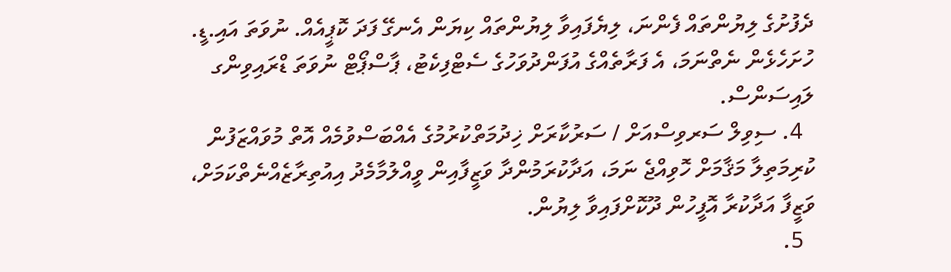ދެފުށުގެ ލިޔުންތައް ފެންނަ، ލިޔެފައިވާ ލިޔުންތައް ކިޔަން އެނގޭ ފަދަ ކޮޕީއެއް. ނުވަތަ އައި.ޑީ. ހުށަހެޅެން ނެތްނަމަ، އެ ފަރާތެއްގެ އުފަންދުވަހުގެ ސެޓްފިކެޓު، ޕާސްޕޯޓް ނުވަތަ ޑްރައިވިންގ ލައިސަންސް.
  4. ސިވިލް ސަރވިސްއަށް / ސަރުކާރަށް ޚިދުމަތްކުރުމުގެ އެއްބަސްވުމެއް އޮތް މުވައްޒަފުން ކުރިމަތިލާ މަޤާމަށް ހޮވިއްޖެ ނަމަ، އަދާކުރަމުންދާ ވަޒީފާއިން ވީއްލުމާމެދު އިއުތިރާޒެއްނެތްކަމަށް، ވަޒީފާ އަދާކުރާ އޮފީހުން ދޫކޮށްފައިވާ ލިޔުން.
  5.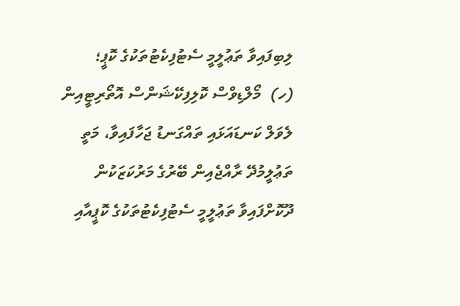ލިބިފައިވާ ތަޢުލީމީ ސެޓުފިކެޓުތަކުގެ ކޮޕީ؛
(ހ)  މޯލްޑިވްސް ކޮލިފިކޭޝަންސް އޮތޯރިޓީއިން ލެވަލް ކަނޑައަޅައި ތައްގަނޑު ޖަހާފައިވާ، މަތީ ތަޢުލީމުދޭ ރާއްޖެއިން ބޭރުގެ މަރުކަޒަކުން ދޫކޮށްފައިވާ ތަޢުލީމީ ސެޓުފިކެޓުތަކުގެ ކޮޕީއާއި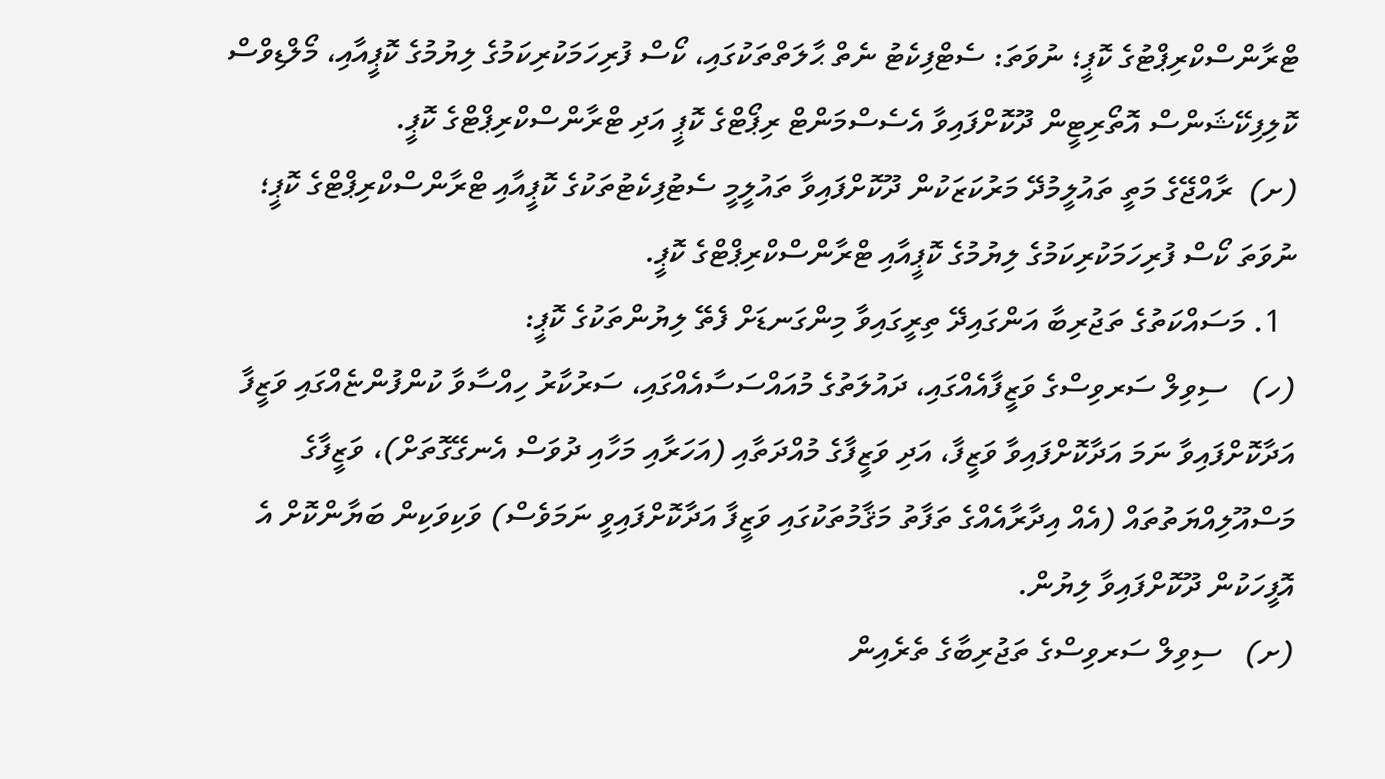ޓްރާންސްކްރިޕްޓުގެ ކޮޕީ؛ ނުވަތަ: ސެޓްފިކެޓު ނެތް ޙާލަތްތަކުގައި، ކޯސް ފުރިހަމަކުރިކަމުގެ ލިޔުމުގެ ކޮޕީއާއި، މޯލްޑިވްސް ކޮލިފިކޭޝަންސް އޮތޯރިޓީން ދޫކޮށްފައިވާ އެސެސްމަންޓް ރިޕޯޓްގެ ކޮޕީ އަދި ޓްރާންސްކްރިޕްޓްގެ ކޮޕީ.
(ށ)  ރާއްޖޭގެ މަތީ ތައުލީމުދޭ މަރުކަޒަކުން ދޫކޮށްފައިވާ ތައުލީމީ ސެޓުފިކެޓުތަކުގެ ކޮޕީއާއި ޓްރާންސްކްރިޕްޓްގެ ކޮޕީ؛ ނުވަތަ ކޯސް ފުރިހަމަކުރިކަމުގެ ލިޔުމުގެ ކޮޕީއާއި ޓްރާންސްކްރިޕްޓްގެ ކޮޕީ.
  1. މަސައްކަތުގެ ތަޖުރިބާ އަންގައިދޭ ތިރީގައިވާ މިންގަނޑަށް ފެތޭ ލިޔުންތަކުގެ ކޮޕީ:
(ހ)   ސިވިލް ސަރވިސްގެ ވަޒީފާއެއްގައި، ދައުލަތުގެ މުއައްސަސާއެއްގައި، ސަރުކާރު ހިއްސާވާ ކުންފުންޏެއްގައި ވަޒީފާ އަދާކޮށްފައިވާ ނަމަ އަދާކޮށްފައިވާ ވަޒީފާ، އަދި ވަޒީފާގެ މުއްދަތާއި (އަހަރާއި މަހާއި ދުވަސް އެނގޭގޮތަށް)، ވަޒީފާގެ މަސްއޫލިއްޔަތުތައް (އެއް އިދާރާއެއްގެ ތަފާތު މަޤާމުތަކުގައި ވަޒީފާ އަދާކޮށްފައިވީ ނަމަވެސް) ވަކިވަކިން ބަޔާންކޮށް އެ އޮފީހަކުން ދޫކޮށްފައިވާ ލިޔުން.
(ށ)   ސިވިލް ސަރވިސްގެ ތަޖުރިބާގެ ތެރެއިން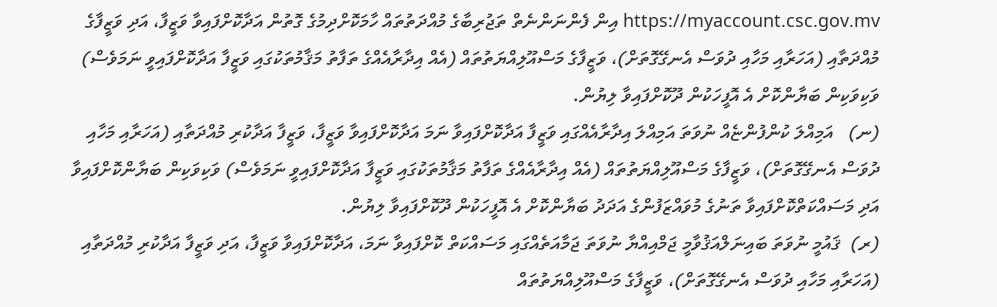https://myaccount.csc.gov.mv އިން ފެންނަންނެތް ތަޖުރިބާގެ މުއްދަތުތައް ހާމަކޮށްދިމުގެ ގޮތުން އަދާކޮށްފައިވާ ވަޒީފާ، އަދި ވަޒީފާގެ މުއްދަތާއި (އަހަރާއި މަހާއި ދުވަސް އެނގޭގޮތަށް)، ވަޒީފާގެ މަސްއޫލިއްޔަތުތައް (އެއް އިދާރާއެއްގެ ތަފާތު މަޤާމުތަކުގައި ވަޒީފާ އަދާކޮށްފައިވީ ނަމަވެސް) ވަކިވަކިން ބަޔާންކޮށް އެ އޮފީހަކުން ދޫކޮށްފައިވާ ލިޔުން.
(ނ)   އަމިއްލަ ކުންފުންޏެއް ނުވަތަ އަމިއްލަ އިދާރާއެއްގައި ވަޒީފާ އަދާކޮށްފައިވާ ނަމަ އަދާކޮށްފައިވާ ވަޒީފާ، ވަޒީފާ އަދާކުރި މުއްދަތާއި (އަހަރާއި މަހާއި ދުވަސް އެނގޭގޮތަށް)، ވަޒީފާގެ މަސްއޫލިއްޔަތުތައް (އެއް އިދާރާއެއްގެ ތަފާތު މަޤާމުތަކުގައި ވަޒީފާ އަދާކޮށްފައިވީ ނަމަވެސް) ވަކިވަކިން ބަޔާންކޮށްފައިވާ އަދި މަސައްކަތްކޮށްފައިވާ ތަނުގެ މުވައްޒަފުންގެ އަދަދު ބަޔާންކޮށް އެ އޮފީހަކުން ދޫކޮށްފައިވާ ލިޔުން.
(ރ)  ޤައުމީ ނުވަތަ ބައިނަލްއަޤުވާމީ ޖަމްއިއްޔާ ނުވަތަ ޖަމާއަތެއްގައި މަސައްކަތް ކޮށްފައިވާ ނަމަ، އަދާކޮށްފައިވާ ވަޒީފާ، އަދި ވަޒީފާ އަދާކުރި މުއްދަތާއި (އަހަރާއި މަހާއި ދުވަސް އެނގޭގޮތަށް)، ވަޒީފާގެ މަސްއޫލިއްޔަތުތައް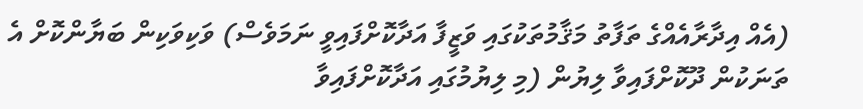(އެއް އިދާރާއެއްގެ ތަފާތު މަޤާމުތަކުގައި ވަޒީފާ އަދާކޮށްފައިވީ ނަމަވެސް) ވަކިވަކިން ބަޔާންކޮށް އެ ތަނަކުން ދޫކޮށްފައިވާ ލިޔުން (މި ލިޔުމުގައި އަދާކޮށްފައިވާ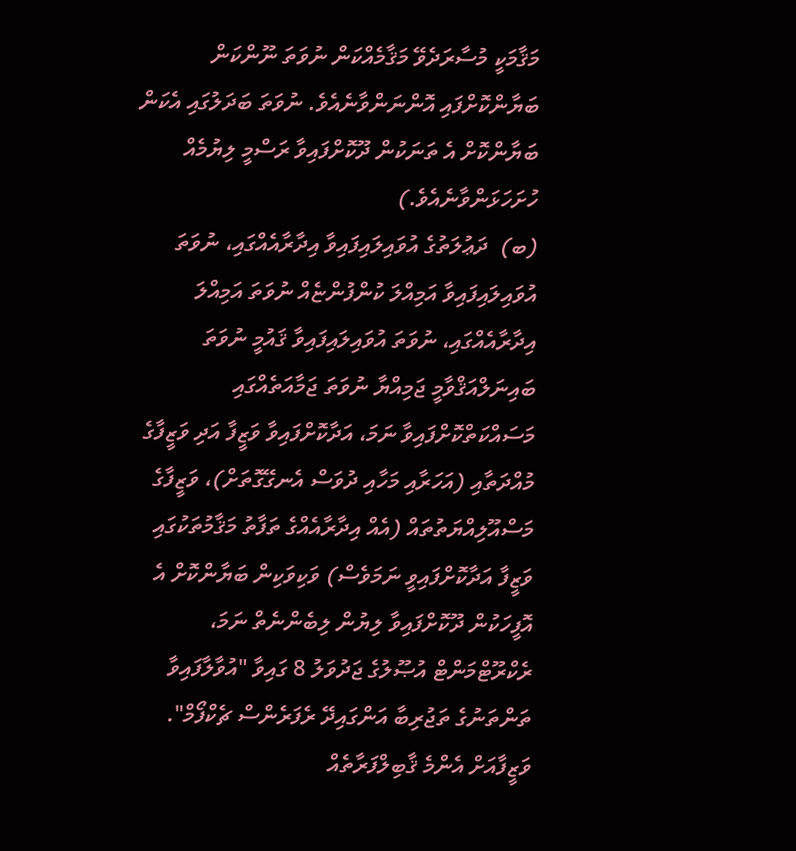މަޤާމަކީ މުސާރަދެވޭ މަޤާމެއްކަން ނުވަތަ ނޫންކަން ބަޔާންކޮށްފައި އޮންނަންވާނެއެވެ. ނުވަތަ ބަދަލުގައި އެކަން ބަޔާންކޮށް އެ ތަނަކުން ދޫކޮށްފައިވާ ރަސްމީ ލިޔުމެއް ހުށަހަޅަންވާނެއެވެ.)
(ބ)  ދަޢުލަތުގެ އުވައިލައިފައިވާ އިދާރާއެއްގައި، ނުވަތަ އުވައިލައިފައިވާ އަމިއްލަ ކުންފުންޏެއް ނުވަތަ އަމިއްލަ އިދާރާއެއްގައި، ނުވަތަ އުވައިލައިފައިވާ ޤައުމީ ނުވަތަ ބައިނަލްއަޤްވާމީ ޖަމިއްޔާ ނުވަތަ ޖަމާއަތެއްގައި މަސައްކަތްކޮށްފައިވާ ނަމަ، އަދާކޮށްފައިވާ ވަޒީފާ އަދި ވަޒީފާގެ މުއްދަތާއި (އަހަރާއި މަހާއި ދުވަސް އެނގޭގޮތަށް)، ވަޒީފާގެ މަސްއޫލިއްޔަތުތައް (އެއް އިދާރާއެއްގެ ތަފާތު މަޤާމުތަކުގައި ވަޒީފާ އަދާކޮށްފައިވީ ނަމަވެސް) ވަކިވަކިން ބަޔާންކޮށް އެ އޮފީހަކުން ދޫކޮށްފައިވާ ލިޔުން ލިބެންނެތް ނަމަ، ރެކްރޫޓްމަންޓް އުޞޫލުގެ ޖަދުވަލު 8 ގައިވާ "އުވާލާފައިވާ ތަންތަނުގެ ތަޖުރިބާ އަންގައިދޭ ރެފަރެންސް ޗެކްފޯމް".
ވަޒީފާއަށް އެންމެ ޤާބިލްފަރާތެއް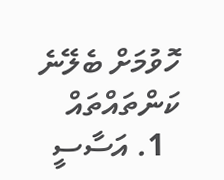ހޮވުމަށް ބެލޭނެ ކަންތައްތައް
  1. އަސާސީ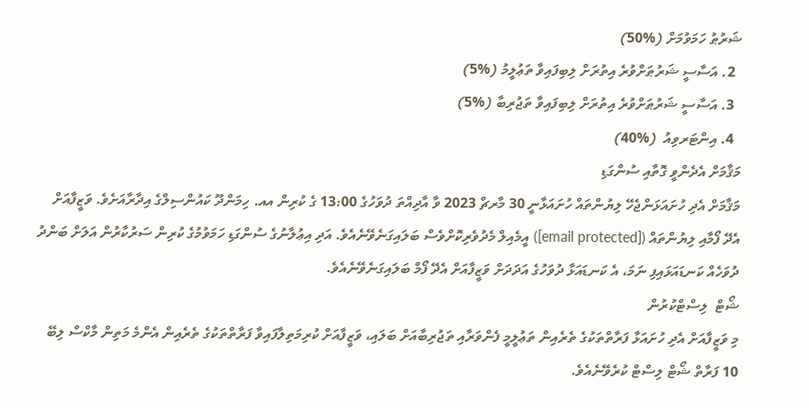ޝަރުޠު ހަމަވުމަށް (%50)
  2. އަސާސީ ޝަރުޠަށްވުރެ އިތުރަށް ލިބިފައިވާ ތަޢުލީމު (%5)
  3. އަސާސީ ޝަރުޠަށްވުރެ އިތުރަށް ލިބިފައިވާ ތަޖުރިބާ (%5)
  4. އިންޓަރވިއު  (%40)
މަޤާމަށް އެދެންވީ ގޮތާއި ސުންގަޑި
މަޤާމަށް އެދި ހުށައަޅަންޖެހޭ ލިޔުންތައް ހުށައަޅާނީ 30 މާރޗް 2023 ވާ އާދިއްތަ ދުވަހުގެ 13:00 ގެ ކުރިން އއ. ހިމަންދޫ ކައުންސިލްގެ އިދާރާއަށެވެ. ވަޒީފާއަށް އެދޭ ފޯމާއި ލިޔުންތައް ([email protected]) އީމެއިލް މެދުވެރިކޮށްވެސް ބަލައިގަނެވޭނެއެވެ. އަދި އިޢުލާނުގެ ސުންގަޑި ހަމަވުމުގެ ކުރިން ސަރުކާރުން އަލަށް ބަންދު ދުވަހެއް ކަނޑައަޅައިފި ނަމަ، އެ ކަނޑައަޅާ ދުވަހުގެ އަދަދަށް ވަޒީފާއަށް އެދޭ ފޯމް ބަލައިގަނެވޭނެއެވެ.
ޝޯޓް  ލިސްޓްކުރުން
މި ވަޒީފާއަށް އެދި ހުށައަޅާ ފަރާތްތަކުގެ ތެރެއިން ތަޢުލީމީ ފެންވަރާއި ތަޖުރިބާއަށް ބަލައި، ވަޒީފާއަށް ކުރިމަތިލާފައިވާ ފަރާތްތަކުގެ ތެރެއިން އެންމެ މަތިން މާކްސް ލިބޭ 10 ފަރާތް ޝޯޓް ލިސްޓް ކުރެވޭނެއެވެ.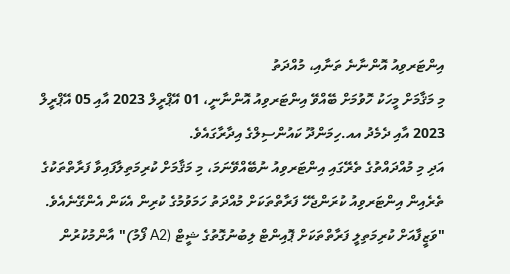އިންޓަރވިއު އޮންނާނެ ތަނާއި، މުއްދަތު
މި މަޤާމަށް މީހަކު ހޮވުމަށް ބޭއްވޭ އިންޓަރވިއު އޮންނާނީ، 01 އޭޕްރީލް 2023 އާއި 05 އޭޕްރީލް 2023 އާއި ދެމެދު އއ.ހިމަންދޫ ކައުންސިލްގެ އިދާރާގައެވެ.
އަދި މި މުއްދައްތުގެ ތެރޭގައި އިންޓަރވިއު ނުބޭއްވޭނަމަ، މި މަޤާމަށް ކުރިމަތިލާފައިވާ ފަރާތްތަކުގެ ތެރެއިން އިންޓަރވިއު ކުރަންޖެހޭ ފަރާތްތަކަށް މުއްދަތު ހަމަވުމުގެ ކުރިން އެކަން އެންގޭނެއެވެ.
"ވަޒީފާއަށް ކުރިމަތިލީ ފަރާތްތަކަށް ޕޮއިންޓް ލިބުނުގޮތުގެ ޝީޓް (A2 ފޯމު)" އާންމުކުރުން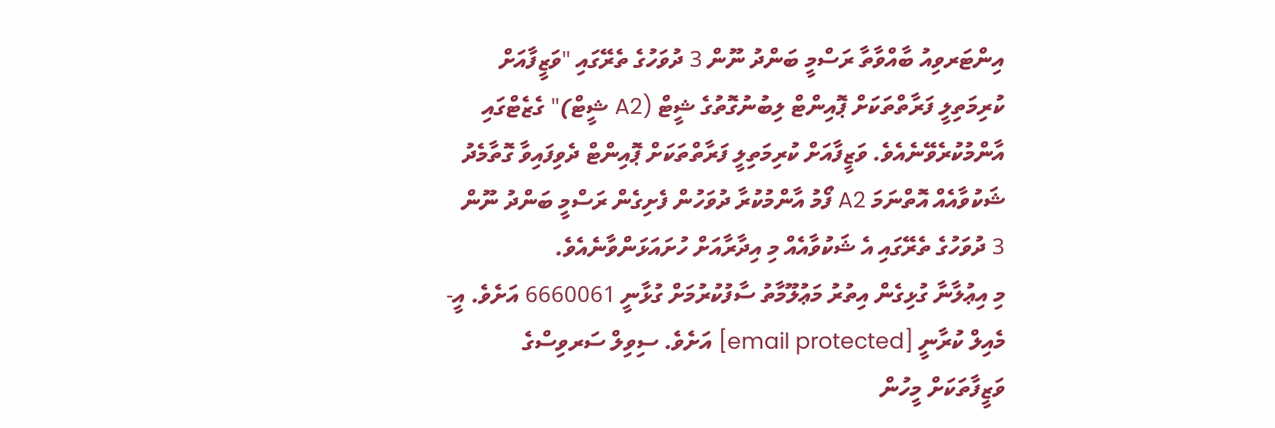އިންޓަރވިއު ބާއްވާތާ ރަސްމީ ބަންދު ނޫން 3 ދުވަހުގެ ތެރޭގައި "ވަޒީފާއަށް ކުރިމަތިލީ ފަރާތްތަކަށް ޕޮއިންޓް ލިބުނުގޮތުގެ ޝީޓް (A2 ޝީޓް)" ގެޒެޓްގައި އާންމުކުރެވޭނެއެވެ. ވަޒީފާއަށް ކުރިމަތިލީ ފަރާތްތަކަށް ޕޮއިންޓް ދެވިފައިވާ ގޮތާމެދު ޝަކުވާއެއް އޮތްނަމަ A2 ފޯމު އާންމުކުރާ ދުވަހުން ފެށިގެން ރަސްމީ ބަންދު ނޫން 3 ދުވަހުގެ ތެރޭގައި އެ ޝަކުވާއެއް މި އިދާރާއަށް ހުށައަޅަންވާނެއެވެ.
މި އިޢުލާނާ ގުޅިގެން އިތުރު މަޢުލޫމާތު ސާފުކުރުމަށް ގުޅާނީ 6660061 އަށެވެ. އީ-މެއިލް ކުރާނީ [email protected] އަށެވެ. ސިވިލް ސަރވިސްގެ ވަޒީފާތަކަށް މީހުން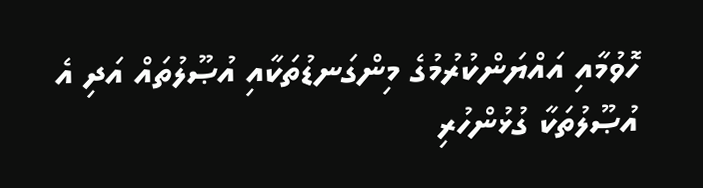ހޮވުމާއި އައްޔަންކުރުމުގެ މިންގަނޑުތަކާއި އުޞޫލުތައް އަދި އެ އުޞޫލުތަކާ ގުޅުންހުރި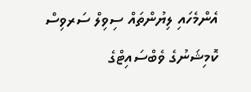އެންމެހައި ލިޔުންތައް ސިވިލް ސަރވިސް ކޮމިޝަނުގެ ވެބްސައިޓްގެ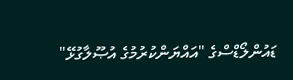ޑައުންލޯޑްސްގެ "އައްޔަންކުރުމުގެ އުޞޫލާގުޅޭ"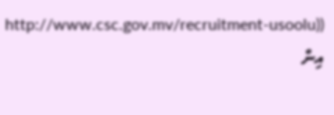((http://www.csc.gov.mv/recruitment-usoolu އިން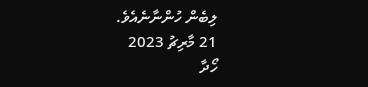ލިބެން ހުންނާނެއެވެ.
21 މާރިޗު 2023
ހޯދާ